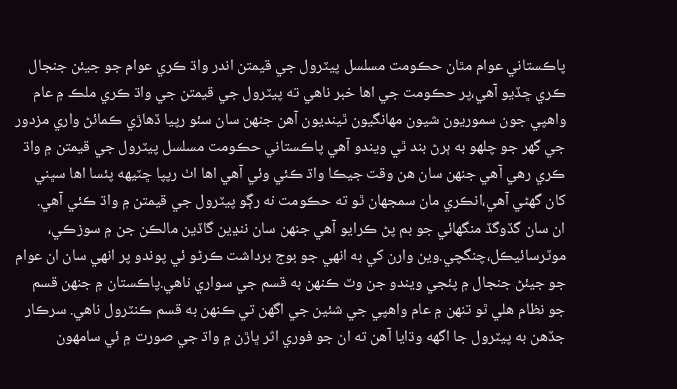پاڪستاني عوام مٿان حڪومت مسلسل پيٽرول جي قيمتن اندر واڌ ڪري عوام جو جيئن جنجال ڪري ڇڏيو آهي،پر حڪومت جي اها خبر ناهي ته پيٽرول جي قيمتن جي واڌ ڪري ملڪ ۾ عام واهپي جون سموريون شيون مهانگيون ٿينديون آهن جنهن سان سئو رپيا ڏهاڙي ڪمائڻ واري مزدور جي گهر جو چلهو به ٻرڻ بند ٿي ويندو آهي پاڪستاني حڪومت مسلسل پيٽرول جي قيمتن ۾ واڌ ڪري رهي آهي جنهن سان هن وقت جيڪا واڌ ڪئي وئي آهي اها اٺ رپپا ڇٽيهه پئسا اها سڀني کان گهڻي آهي،انڪري مان سمجهان ٿو ته حڪومت نه رڳو پيٽرول جي قيمتن ۾ واڌ ڪئي آهي.
ان سان گڏوگڏ منگهائي جو بم پڻ ڪرايو آهي جنهن سان ننڍين گاڏين مالڪن جن ۾ سوزڪي، موٽرسائيڪل،چنگچي.وين وارن کي به انهي جو بوج برداشت ڪرڻو ئي پوندو پر انهي سان ان عوام جو جيئڻ جنجال ۾ پئجي ويندو جن وٽ ڪنهن به قسم جي سواري ناهي.پاڪستان ۾ جنهن قسم جو نظام هلي ٿو تنهن ۾ عام واهپي جي شئين جي اگهن تي ڪنهن به قسم ڪنٽرول ناهي. سرڪار جڏهن به پيٽرول جا اگهه وڌايا آهن ته ان جو فوري اثر ڀاڙن ۾ واڌ جي صورت ۾ ئي سامهون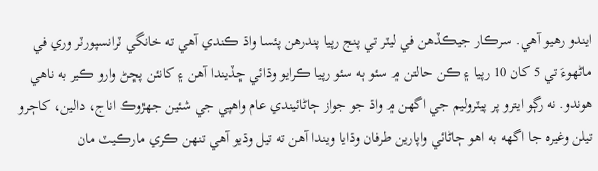ايندو رهيو آهي. سرڪار جيڪڏهن في ليٽر تي پنج رپيا پندرهن پئسا واڌ ڪندي آهي ته خانگي ٽرانسپورٽر وري في ماڻهوءَ تي 5 کان 10 رپيا ۽ ڪن حالتن ۾ سئو ٻه سئو رپيا ڪرايو وڌائي ڇڏيندا آهن ۽ کانئن پڇڻ وارو ڪير به ناهي هوندو. نه رڳو ايترو پر پيٽروليم جي اگهن ۾ واڌ جو جواز ڄاڻائيندي عام واهپي جي شئين جهڙوڪ اناج، دالين، کاڄرو تيلن وغيره جا اگهه به اهو ڄاڻائي واپارين طرفان وڌايا ويندا آهن ته تيل وڌيو آهي تنهن ڪري مارڪيٽ مان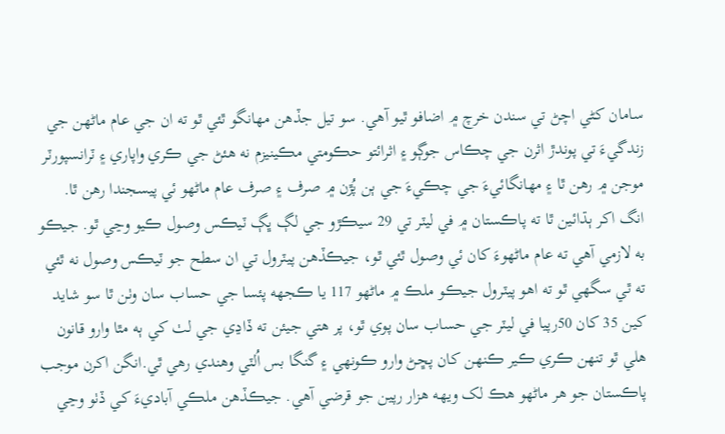سامان کڻي اچڻ تي سندن خرچ ۾ اضافو ٿيو آهي. سو تيل جڏهن مهانگو ٿئي ٿو ته ان جي عام ماڻهن جي زندگيءَ تي پوندڙ اثرن جي چڪاس جوڳو ۽ اثرائتو حڪومتي مڪينيزم نه هئڻ جي ڪري واپاري ۽ ٽرانسپورٽر موجن ۾ رهن ٿا ۽ مهانگائيءَ جي چڪيءَ جي ٻن پُڙن ۾ صرف ۽ صرف عام ماڻهو ئي پيسجندا رهن ٿا.
انگ اکر ٻڌائين ٿا ته پاڪستان ۾ في ليٽر تي 29 سيڪڙو جي لڳ ڀڳ ٽيڪس وصول ڪيو وڃي ٿو. جيڪو به لازمي آهي ته عام ماڻهوءَ کان ئي وصول ٿئي ٿو، جيڪڏهن پيٽرول تي ان سطح جو ٽيڪس وصول نه ٿئي ته ٿي سگهي ٿو ته اهو پيٽرول جيڪو ملڪ ۾ ماڻهو 117 يا ڪجهه پئسا جي حساب سان وٺن ٿا سو شايد کين 35 کان 50رپيا في ليٽر جي حساب سان پوي ٿو، پر هتي جيئن ته ڏاڍي جي لٺ کي ٻه مٿا وارو قانون هلي ٿو تنهن ڪري ڪير ڪنهن کان پڇڻ وارو ڪونهي ۽ گنگا بس اُلٽي وهندي رهي ٿي.انگن اکرن موجب پاڪستان جو هر ماڻهو هڪ لک ويهه هزار رپين جو قرضي آهي. جيڪڏهن ملڪي آباديءَ کي ڏٺو وڃي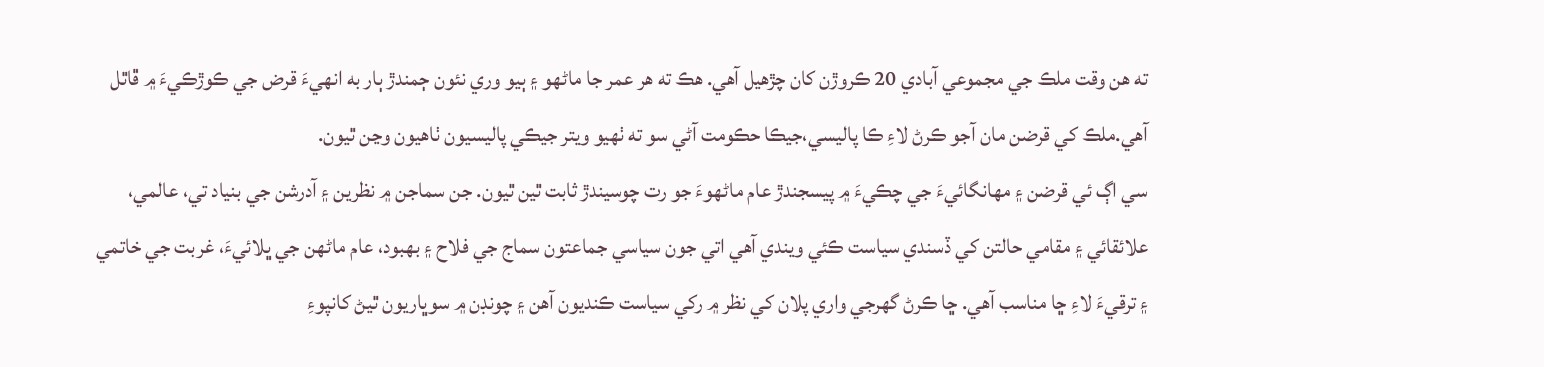ته هن وقت ملڪ جي مجموعي آبادي 20 ڪروڙن کان چڙهيل آهي. هڪ ته هر عمر جا ماڻهو ۽ ٻيو وري نئون ڄمندڙ ٻار به انهيءَ قرض جي ڪوڙڪيءَ ۾ ڦاٿل آهي.ملڪ کي قرضن مان آجو ڪرڻ لاءِ ڪا پاليسي،جيڪا حڪومت آڻي سو ته ٺهيو ويتر جيڪي پاليسيون ٺاهيون وڃن ٿيون.
سي اڳ ئي قرضن ۽ مهانگائيءَ جي چڪيءَ ۾ پيسجندڙ عام ماڻهوءَ جو رت چوسيندڙ ثابت ٿين ٿيون. جن سماجن ۾ نظرين ۽ آدرشن جي بنياد تي، عالمي، علائقائي ۽ مقامي حالتن کي ڏسندي سياست ڪئي ويندي آهي اتي جون سياسي جماعتون سماج جي فلاح ۽ بهبود، عام ماڻهن جي ڀلائيءَ، غربت جي خاتمي ۽ ترقيءَ لاءِ ڇا مناسب آهي. ڇا ڪرڻ گهرجي واري پلان کي نظر ۾ رکي سياست ڪنديون آهن ۽ چونڊن ۾ سوڀاريون ٿيڻ کانپوءِ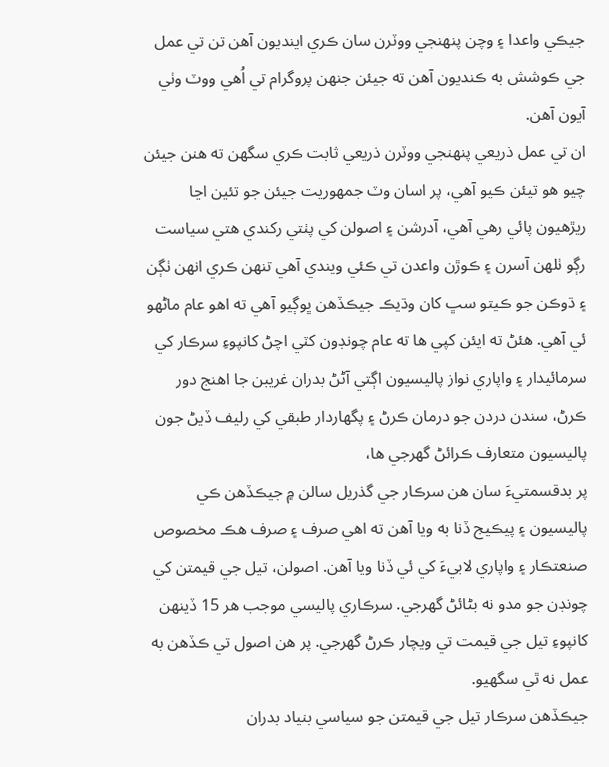جيڪي واعدا ۽ وچن پنهنجي ووٽرن سان ڪري اينديون آهن تن تي عمل جي ڪوشش به ڪنديون آهن ته جيئن جنهن پروگرام تي اُهي ووٽ وٺي آيون آهن.
ان تي عمل ذريعي پنهنجي ووٽرن ذريعي ثابت ڪري سگهن ته هنن جيئن چيو هو تيئن ڪيو آهي، پر اسان وٽ جمهوريت جيئن جو تئين اڃا ريڙهيون پائي رهي آهي، آدرشن ۽ اصولن کي پٺتي رکندي هتي سياست رڳو ٺلهن آسرن ۽ ڪوڙن واعدن تي ڪئي ويندي آهي تنهن ڪري انهن ٺڳن ۽ ڌوڪن جو ڪيتو سڀ کان وڌيڪ جيڪڏهن ڀوڳيو آهي ته اهو عام ماڻهو ئي آهي. هئڻ ته ايئن کپي ها ته عام چونڊون کٽي اچڻ کانپوءِ سرڪار کي سرمائيدار ۽ واپاري نواز پاليسيون اڳتي آڻڻ بدران غريبن جا اهنج دور ڪرڻ، سندن دردن جو درمان ڪرڻ ۽ پگهاردار طبقي کي رليف ڏيڻ جون پاليسيون متعارف ڪرائڻ گهرجي ها،
پر بدقسمتيءَ سان هن سرڪار جي گذريل سالن ۾ جيڪڏهن ڪي پاليسيون ۽ پيڪيج ڏنا به ويا آهن ته اهي صرف ۽ صرف هڪ مخصوص صنعتڪار ۽ واپاري لابيءَ کي ئي ڏنا ويا آهن. اصولن، تيل جي قيمتن کي چونڊن جو مدو نه بڻائڻ گهرجي. سرڪاري پاليسي موجب هر 15 ڏينهن کانپوءِ تيل جي قيمت تي ويچار ڪرڻ گهرجي. پر هن اصول تي ڪڏهن به عمل نه ٿي سگهيو.
جيڪڏهن سرڪار تيل جي قيمتن جو سياسي بنياد بدران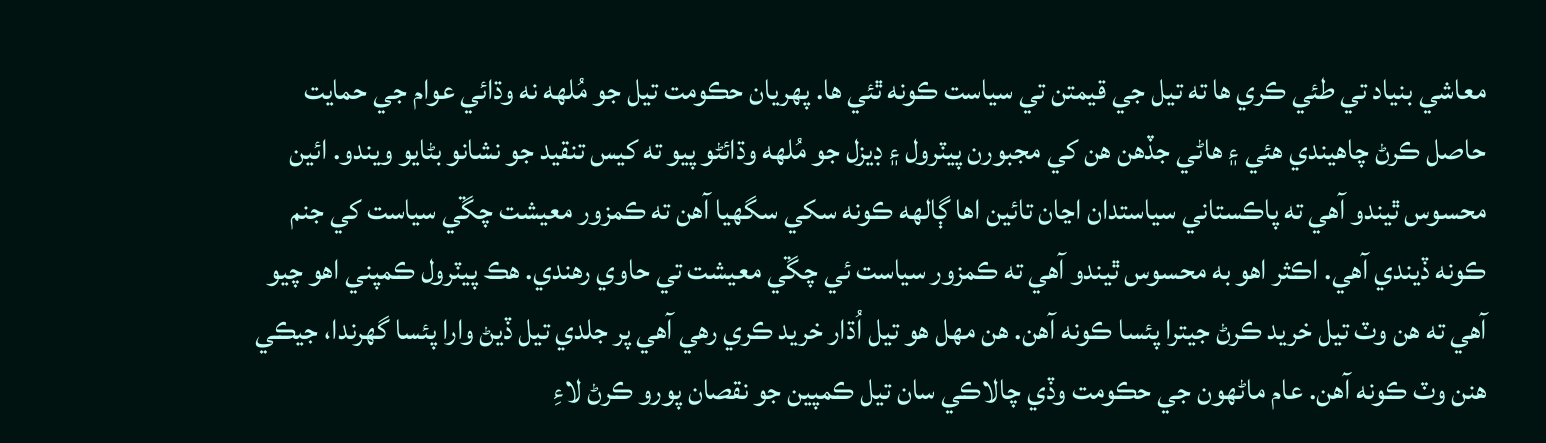معاشي بنياد تي طئي ڪري ها ته تيل جي قيمتن تي سياست ڪونه ٿئي ها. پهريان حڪومت تيل جو مُلهه نه وڌائي عوام جي حمايت حاصل ڪرڻ چاهيندي هئي ۽ هاڻي جڏهن هن کي مجبورن پيٽرول ۽ ڊيزل جو مُلهه وڌائڻو پيو ته کيس تنقيد جو نشانو بڻايو ويندو. ائين محسوس ٿيندو آهي ته پاڪستاني سياستدان اڃان تائين اها ڳالهه ڪونه سکي سگهيا آهن ته ڪمزور معيشت چڱي سياست کي جنم ڪونه ڏيندي آهي. اڪثر اهو به محسوس ٿيندو آهي ته ڪمزور سياست ئي چڱي معيشت تي حاوي رهندي. هڪ پيٽرول ڪمپني اهو چيو آهي ته هن وٽ تيل خريد ڪرڻ جيترا پئسا ڪونه آهن. هن مهل هو تيل اُڌار خريد ڪري رهي آهي پر جلدي تيل ڏيڻ وارا پئسا گهرندا، جيڪي هنن وٽ ڪونه آهن. عام ماڻهون جي حڪومت وڏي چالاڪي سان تيل ڪمپين جو نقصان پورو ڪرڻ لاءِ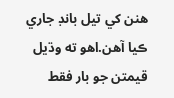هنن کي تيل بانڊ جاري ڪيا آهن.اهو ته وڌيل قيمتن جو بار فقط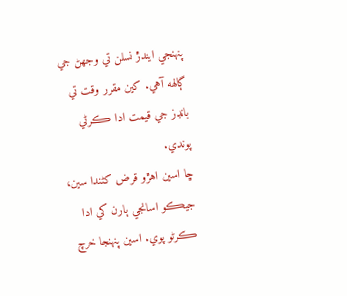پنهنجي ايندڙ نسلن تي وجھڻ جي ڳالهه آهي. کين مقرر وقت تي بانڊز جي قيمت ادا ڪرڻي پوندي.
ڇا اسين اهڙو قرض کڻندا سين، جيڪو اسانجي ٻارن کي ادا ڪرڻو پوي. اسين پنهنجا خرچ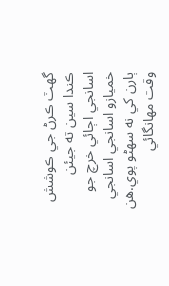گهٽ ڪرڻ جي ڪوشش ڪندا سين ته جيئن اسانجي اڄائي خرچ جو خميازو اسانجي اسانجي ٻارن کي نه سهڻو پوي.هن وقت مهانگائي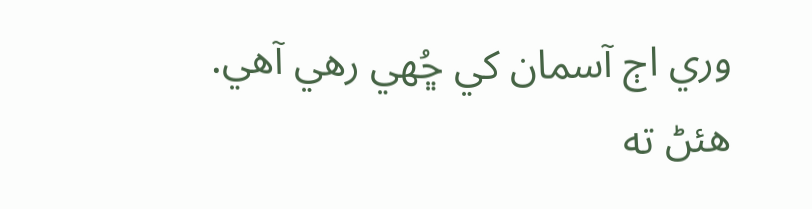وري اڄ آسمان کي ڇُهي رهي آهي. هئڻ ته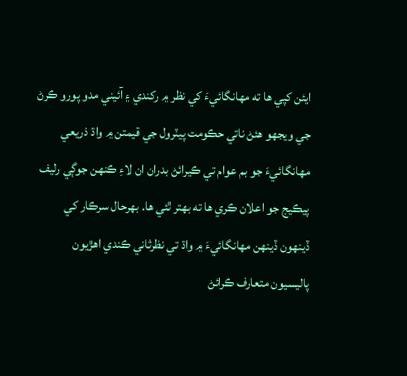ايئن کپي ها ته مهانگائيءَ کي نظر ۾ رکندي ۽ آئيني مدو پورو ڪرڻ جي ويجهو هئڻ ناتي حڪومت پيٽرول جي قيمتن ۾ واڌ ذريعي مهانگائيءَ جو بم عوام تي ڪيرائڻ بدران ان لاءِ ڪنهن جوڳي رليف پيڪيج جو اعلان ڪري ها ته بهتر ٿئي ها. بهرحال سرڪار کي ڏينهون ڏينهن مهانگائيءَ ۾ واڌ تي نظرثاني ڪندي اهڙيون پاليسيون متعارف ڪرائڻ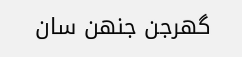گهرجن جنهن سان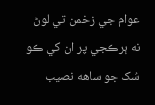عوام جي زخمن تي لوڻ نه ٻرڪجي پر ان کي ڪو سُک جو ساهه نصيب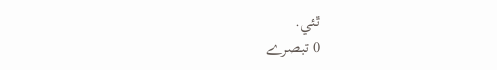ٿئي.
0 تبصرے